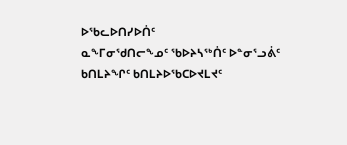ᐅᖃᓚᐅᑎᓯᐅᑏᑦ
ᓇᖕᒥᓂᖁᑎᓕᖕᓄᑦ ᖃᐅᔨᓴᖅᑏᑦ ᐅᓐᓂᕐᓗᕖᑦ ᑲᑎᒪᔨᖏᑦ ᑲᑎᒪᔨᐅᖃᑕᐅᔪᒪᔪᑦ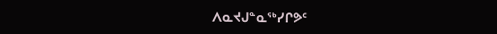ᐱᓇᔪᒍᓐᓇᖅᓯᒋᕗᑦ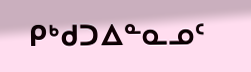ᑭᒃᑯᑐᐃᓐᓇᓄᑦ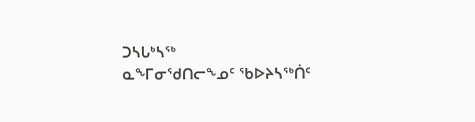ᑐᓴᒐᒃᓴᖅ
ᓇᖕᒥᓂᖁᑎᓕᖕᓄᑦ ᖃᐅᔨᓴᖅᑏᑦ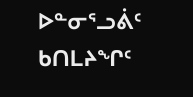ᐅᓐᓂᕐᓗᕖᑦ ᑲᑎᒪᔨᖏᑦ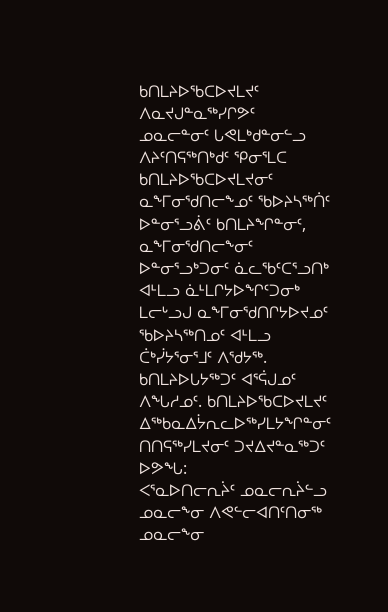ᑲᑎᒪᔨᐅᖃᑕᐅᔪᒪᔪᑦ ᐱᓇᔪᒍᓐᓇᖅᓯᒋᕗᑦ
ᓄᓇᓕᓐᓂᑦ ᒐᕙᒪᒃᑯᓐᓂᓪᓗ ᐱᔨᑦᑎᕋᖅᑎᒃᑯᑦ ᕿᓂᕐᒪᑕ ᑲᑎᒪᔨᐅᖃᑕᐅᔪᒪᔪᓂᑦ ᓇᖕᒥᓂᖁᑎᓕᖕᓄᑦ ᖃᐅᔨᓴᖅᑏᑦ ᐅᓐᓂᕐᓗᕖᑦ ᑲᑎᒪᔨᖏᓐᓂᑦ, ᓇᖕᒥᓂᖁᑎᓕᖕᓂᑦ ᐅᓐᓂᕐᓗᒃᑐᓂᑦ ᓈᓚᖃᑦᑕᕐᓗᑎᒃ ᐊᒻᒪᓗ ᓈᒻᒪᒋᔭᐅᖏᑦᑐᓂᒃ ᒪᓕᒡᓗᒍ ᓇᖕᒥᓂᖁᑎᒋᔭᐅᔪᓄᑦ ᖃᐅᔨᓴᖅᑎᓄᑦ ᐊᒻᒪᓗ ᑖᒃᓰᔭᕐᓂᕐᒧᑦ ᐱᖁᔭᖅ.
ᑲᑎᒪᔨᐅᒐᔭᖅᑐᑦ ᐊᕐᕌᒍᓄᑦ ᐱᖓᓱᓄᑦ. ᑲᑎᒪᔨᐅᖃᑕᐅᔪᒪᔪᑦ ᐃᖅᑲᓇᐃᔮᕆᓚᐅᖅᓯᒪᔭᖏᓐᓂᑦ ᑎᑎᕋᖅᓯᒪᔪᓂᑦ ᑐᔪᐃᔪᓐᓇᖅᑐᑦ ᐅᕗᖓ:
ᐸᕐᓇᐅᑎᓕᕆᔩᑦ ᓄᓇᓕᕆᔩᓪᓗ
ᓄᓇᓕᖕᓂ ᐱᕙᓪᓕᐊᑎᑦᑎᓂᖅ
ᓄᓇᓕᖕᓂ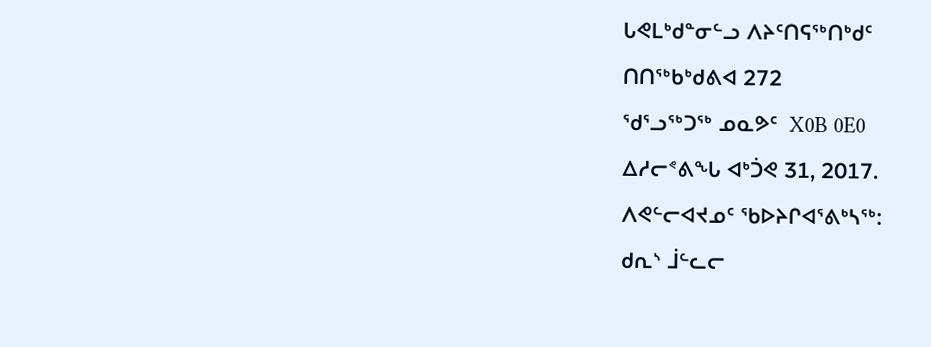ᒐᕙᒪᒃᑯᓐᓂᓪᓗ ᐱᔨᑦᑎᕋᖅᑎᒃᑯᑦ
ᑎᑎᖅᑲᒃᑯᕕᐊ 272
ᖁᕐᓗᖅᑐᖅ ᓄᓇᕗᑦ  X0B 0E0
ᐃᓱᓕᕝᕕᖓ ᐊᒃᑑᕙ 31, 2017.
ᐱᕙᓪᓕᐊᔪᓄᑦ ᖃᐅᔨᒋᐊᕐᕕᒃᓴᖅ:
ᑯᕆᔅ ᒨᓪᓚᓕ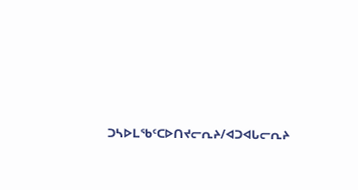ᑐᓴᐅᒪᖃᑦᑕᐅᑎᔪᓕᕆᔨ/ᐊᑐᐊᒐᓕᕆᔨ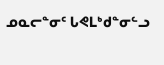ᓄᓇᓕᓐᓂᑦ ᒐᕙᒪᒃᑯᓐᓂᓪᓗ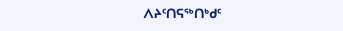ᐱᔨᑦᑎᕋᖅᑎᒃᑯᑦ